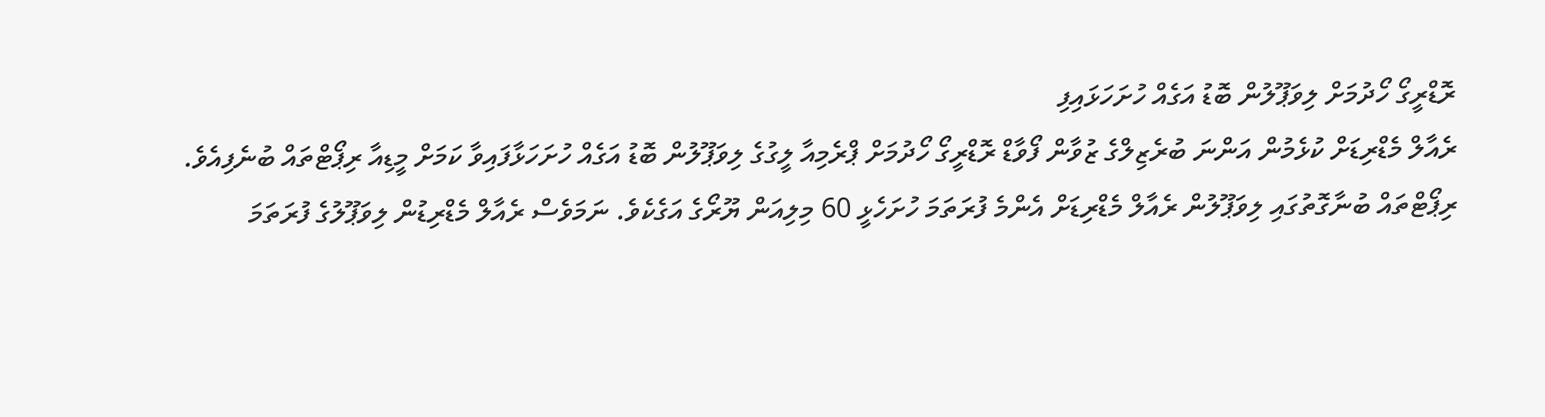ރޮޑްރީގޯ ހޯދުމަށް ލިވަޕޫލުން ބޮޑު އަގެއް ހުށަހަޅައިފި
ރެއާލް މެޑްރިޑަށް ކުޅެމުން އަންނަ ބުރެޒިލްގެ ޒުވާން ފޯވާޑް ރޮޑްރީގޯ ހޯދުމަށް ޕްރެމިއާ ލީގުގެ ލިވަޕޫލުން ބޮޑު އަގެއް ހުށަހަޅާފައިވާ ކަމަށް މީޑިއާ ރިޕޯޓްތައް ބުނެފިއެވެ.
ރިޕޯޓްތައް ބުނާގޮތުގައި ލިވަޕޫލުން ރެއާލް މެޑްރިޑަށް އެންމެ ފުރަތަމަ ހުށަހެޅީ 60 މިލިއަން ޔޫރޯގެ އަގެކެވެ. ނަމަވެސް ރެއާލް މެޑްރިޑުން ލިވަޕޫލުގެ ފުރަތަމަ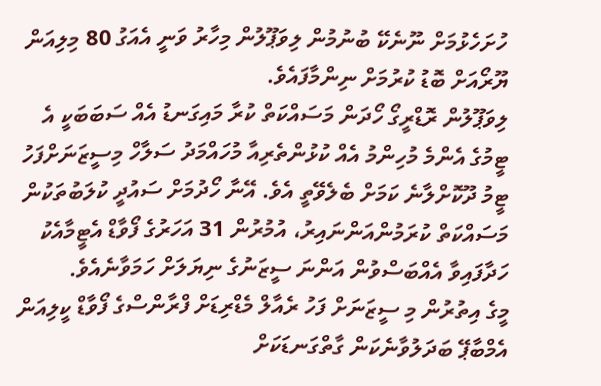ހުށަހެޅުމަށް ނޫނެކޭ ބުނުމުން ލިވަޕޫލުން މިހާރު ވަނީ އެއަގު 80 މިލިއަން ޔޫރޯއަށް ބޮޑު ކުރުމަށް ނިންމާފައެވެ.
ލިވަޕޫލުން ރޮޑްރީގޯ ހޯދަން މަސައްކަތް ކުރާ މައިގަނޑު އެއް ސަބަބަކީ އެ ޓީމުގެ އެންމެ މުހިންމު އެއް ކުޅުންތެރިއާ މުހައްމަދު ސަލާހް މިސީޒަނަށްފަހު ޓީމު ދޫކޮށްލާނެ ކަމަށް ބެލެވޭތީ އެވެ. އޭނާ ހޯދުމަށް ސައުދީ ކުލަބުތަކުން މަސައްކަތް ކުރަމުންއަންނައިރު، އުމުރުން 31 އަހަރުގެ ފޯވާޑް އެޓީމާއެކު ހަދާފައިވާ އެއްބަސްވުން އަންނަ ސީޒަނުގެ ނިޔަލަށް ހަމަވާނެއެވެ.
މީގެ އިތުރުން މި ސީޒަނަށް ފަހު ރެއާލް މެޑްރިޑަށް ފްރާންސްގެ ފޯވާޑް ކީލިއަން އެމްބާޕޭ ބަދަލުވާނެކަން ގާތްގަނޑަކަށް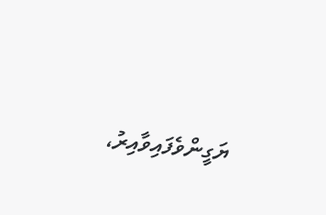ޔަގީންވެފައިވާއިރު،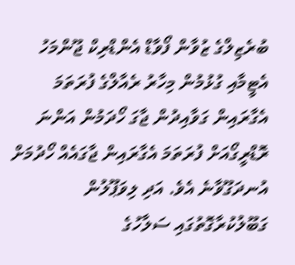ބުރެޒިލްގެ ޒުވާން ފޯވާޑް އެންޑްރިކް ޖޫންމަހު އެޓީމާއި ގުޅުމުން މިހާރު ރެއާލްގެ ފުރަތަމަ އެގާރައިން ގަވާއިދުން ޖާގަ ހޯދަމުން އަންނަ ރޮޑްރީގޯއަށް ފުރަތަމަ އެގާރައިން ޖާގައެއް ހޯދުމަށް އުނދަގޫވާނެ އެވެ. އަދި ލިވަޕޫލުން ގަބޫލުކުރާގޮތުގައި ސަލާހުގެ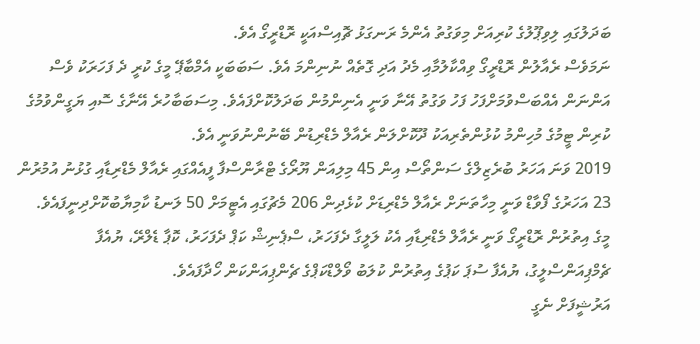ބަދަލުގައި ލިވިޕޫލުގެ ކުރިއަށް މިވަގުތު އެންމެ ރަނގަޅު ޗޮއިސްއަކީ ރޮޑްރީގޯ އެވެ.
ނަމަވެސް ރެއާލުން ރޮޑްރީގޯ ވިއްކާލުމާއި މެދު އަދި ގޮތެއް ނުނިންމަ އެވެ. ސަބަބަކީ އެމްބާޕޭ މީގެ ކުރީ ދެ ފަހަރަކު ވެސް އަންނަން އެއްބަސްވުމަށްފަހު ފަހު ވަގުތު އޭނާ ވަނީ އެނިންމުން ބަދަލުކޮށްފައެވެ. މިސަބަބާހުރެ އޭނާގެ ސޮއި ޔަގީންވުމުގެ ކުރިން ޓީމުގެ މުހިންމު ކުޅުންތެރިއަކު ދޫކޮށްލަން ރެއާލް މެޑްރިޑުން ބޭނުންނުވަނީ އެވެ.
2019 ވަނަ އަހަރު ބުރެޒިލްގެ ސަންތޯސް އިން 45 މިލިއަން ޔޫރޯގެ ޓްރާންސްފާ ފީއެއްގައި ރެއާލް މެޑްރިޑާއި ގުޅުނު އުމުރުން 23 އަހަރުގެ ފޯވާޑް ވަނީ މިހާތަނަށް ރެއާލް މެޑްރިޑަށް ކުޅެދިން 206 މެޗުގައި އެޓީމަށް 50 ލަނޑު ކާމިޔާބުކޮށްދިނީފައެވެ.
މީގެ އިތުރުން ރޮޑްރީގޯ ވަނީ ރެއާލް މެޑްރިޑާއި އެކު ލަލީގާ ދެފަހަރު، ސްޕެނިޝް ކަޕް ދެފަހަރު، ކޮޕާ ޑެލްރޭ، ޔުއެފާ ޗެމްޕިއަންސްލީގު، ޔުއެފާ ސުޕަ ކަޕުގެ އިތުރުން ކުލަބު ވޯލްޑްކަޕްގެ ޗެންޕިއަންކަން ހޯދާފައެވެ.
އަރުޝީފަށް ނެގީ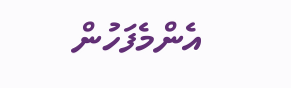އެންމެފަހުން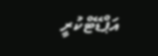އަޕްޑޭޓްކުރީ